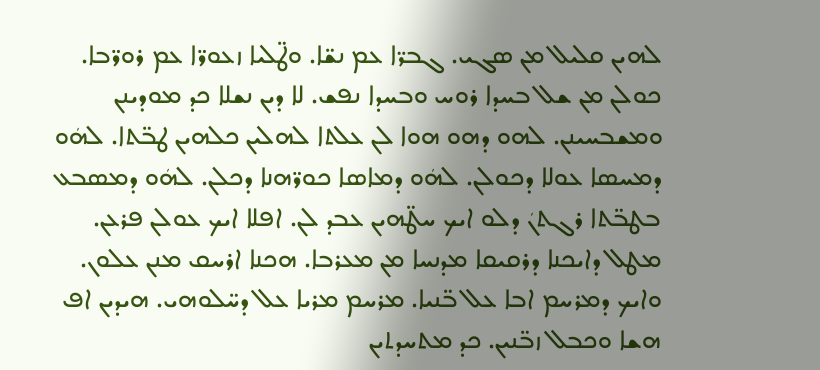ܠܗܝܢ ܩܠܝܠ ܡܢ ܣܓܝ. ܓܒܪ̈ܐ ܥܡ ܢܫ̈ܐ. ܘܛ̈ܠܝܐ ܙܥܘܪ̈ܐ ܥܡ ܪܘܪ̈ܒܐ. ܟܘܠܢ ܡܢ ܫܠ ܒܚܕܐ ܪܘܚ ܘܒܚܕܐ ܢܦܫ. ܠܐ ܕܝܢ ܢܫܠܐ ܟܕ ܡܘܕܝܢܢ ܘܡܫܒܚܝܢܢ. ܠܗܘ ܕܗܘ ܗܘܐ ܠܢ ܥܠܬܐ ܠܗܠܝܢ ܟܠܗܝܢ ܛܒ̈ܬܐ. ܠܗܿܘ ܕܡܚܣܐ ܥܘܠܐ ܕܟܘܠܢ. ܠܗܿܘ ܕܡܐܣܐ ܟܘܪ̈ܗܢܐ ܕܟܠܢ. ܠܗܿܘ ܕܡܣܒܥ ܒܛܒ̈ܬܐ ܪܓܬܢܿ ܕܠܘ ܐܝܟ ܚܛ̈ܗܝܢ ܥܒܕ ܠܢ. ܐܦܠܐ ܐܝܟ ܥܘܠܢ ܦܪܥܢ. ܡܛܠ ܕܐܝܟܢܐ ܕܪܩܝܩܐ ܡܕܢܚܐ ܡܢ ܡܥܪܒܐ. ܗܟܢܐ ܐܪܚܩ ܡܢܢ ܥܠܘܢ. ܘܐܝܟ ܕܡܪܚܡ ܐܒܐ ܥܠ ܒ̈ܢܝܐ. ܡܪܚܡ ܡܪܝܐ ܥܠ ܕܚ̈ܠܘܗܝ. ܗܝܕܝܢ ܐܦ ܗܫܐ ܘܟܒܠ ܙܒ̈ܢܝܢ. ܟܕ ܡܬܚܕܬܝܢ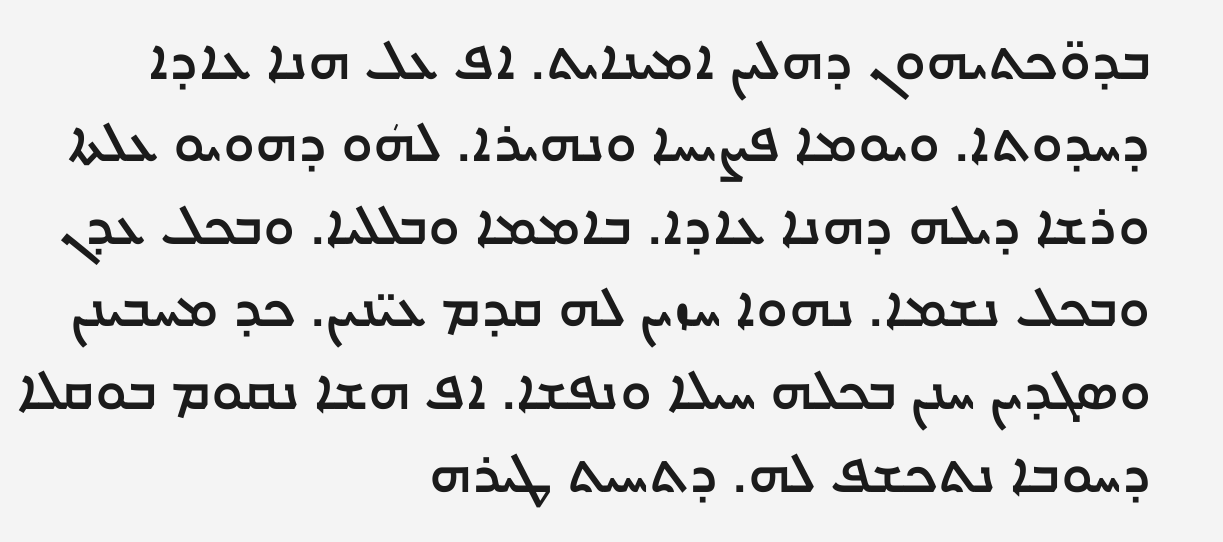ܒܕܘ̈ܟܬܝܗܘܢ ܕܗܠܝܢ ܐܡܝܢܐܝܬ. ܐܦ ܥܠ ܗܢܐ ܥܐܕܐ ܕܚܕܘܬܐ. ܘܝܘܡܐ ܦܨܝܚܐ ܘܢܗܝܪܐ. ܠܗܿܘ ܕܗܘܝܘ ܥܠܬܐ ܘܪܫܐ ܕܝܠܗ ܕܗܢܐ ܥܐܕܐ. ܒܐܡܡܐ ܘܒܠܠܝܐ. ܘܒܟܠ ܥܕܢ ܘܒܟܠ ܢܫܡܐ. ܢܗܘܐ ܚܙܝܢ ܠܗ ܩܕܡ ܥܝ̈ܢܝܢ. ܟܕ ܡܚܒܝܢܢ ܘܣܓܕܝܢ ܚܢܢ ܒܟܠܗ ܚܝܠܐ ܘܢܦܫܐ. ܐܦ ܗܫܐ ܢܩܘܡ ܒܘܩܠܐ ܕܚܘܒܐ ܢܬܟܫܦ ܠܗ. ܕܬܚܝܬ ܛܝܪܗ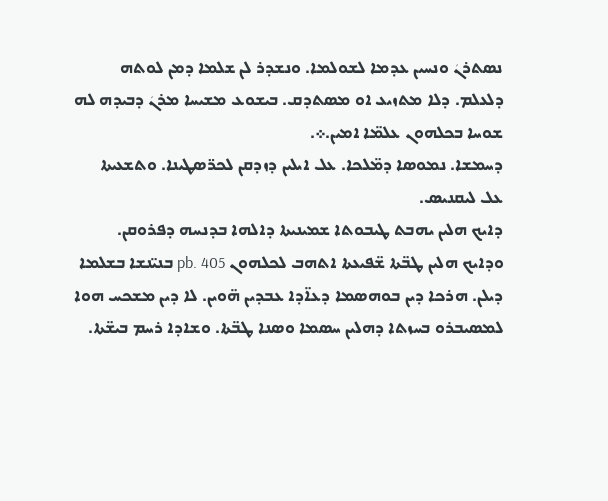ܢܣܬܪܢܿ ܘܢܚܝܢ ܥܕܡܐ ܠܫܘܠܡܐ. ܘܢܫܕܪ ܠܢ ܫܠܡܐ ܕܡܢ ܠܘܬܗ ܕܠܥܠܡ. ܕܠܐ ܡܬܙܝܥ ܐܘ ܡܣܬܕܩ. ܒܝܫܘܥ ܡܫܝܚܐ ܡܪܢܿ ܕܒܝܕܗ ܠܗ ܫܘܚܐ ܒܟܠܗܘܢ ܥܠܡ̈ܐ ܐܡܝܢ.܀.
ܕܚܡܫܐ. ܢܡܘܣܐ ܕܡ̈ܠܟܐ. ܥܠ ܐܝܠܝܢ ܕܙܕܩܢ ܠܟܪ̈ܣܛܝܢܐ. ܘܬܫܥܝܬܐ ܥܠ ܠܝܩܢܝܣ.
ܕܐܝܟ ܗܠܝܢ ܝܗܒܬ ܛܝܒܘܬܐ ܫܡܝܢܝܬܐ ܕܐܠܗܐ ܒܕܢܚܗ ܕܦܪܘܩܢ. ܘܕܐܝܟ ܗܠܝܢ ܛܒ̈ܬܐ ܫ̈ܦܝܥܬܐ ܐܬܗܒ ܠܟܠܗܘܢ pb. 405 ܒܢܝ̈ܢܫܐ ܒܫܠܡܐ ܕܝܠܢ. ܗܪܟܐ ܕܝܢ ܒܘܗܣܡܐ ܕܥܐ̈ܕܐ ܥܒܕܝܢ ܗ̈ܘܝܢ. ܠܐ ܕܝܢ ܡܫܟܚ ܗܘܐ ܠܡܣܝܒܪܘ ܒܚܙܬܐ ܕܗܠܝܢ ܚܣܡܐ ܘܣܢܐ ܛܒ̈ܬܐ. ܘܫܐܕܐ ܪܚܡ ܒܝܫ̈ܬܐ.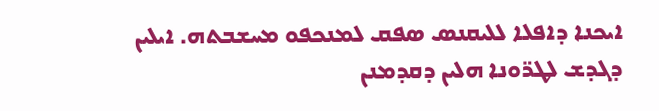ܐܝܟܢܐ ܕܐܦܠܐ ܠܠܝܩܢܣ ܣܦܩ ܠܡܢܟܦܘ ܡܚܫܒܬܗ. ܐܝܠܝܢ ܕܓܕܫ ܠܛܪ̈ܘܢܐ ܗܠܝܢ ܕܩܕܡܢܢ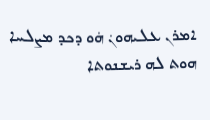ܐܡܪܢ ܥܠܝܗܘܢܿ ܗܿܘ ܕܟܕ ܡܨܠܚܐ ܗܘܬ ܠܗ ܪܝܫܢܘܬܐ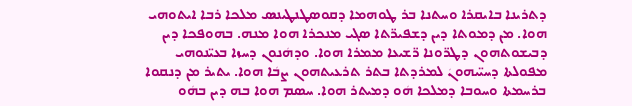ܕܬܪܝܢܐ ܒܐܝܩܪܐ ܘܚܬܢܐ ܒܪ ܛܘܗܡܐ ܕܩܘܣܛܢܛܝܢܣ ܡܠܟܐ ܪܒܐ ܐܝܬܘܗܝ ܗܘܐ. ܡܢ ܕܡܘܬܐ ܕܝܢ ܕܫܦܝܪ̈ܬܐ ܣܓܝ ܡܢܟܪܐ ܗܘܐ ܡܢܗ. ܒܗܘܦܟܐ ܕܝܢ ܕܒܝܫܘܬܗܘܢ ܕܛܪ̈ܘܢܐ ܪ̈ܫܝܥܐ ܡܡܪܐ ܗܘܐ. ܘܕܗܿܢܘܢ ܕܚܙܐ ܒܥܝ̈ܢܘܗܝ ܡܦܘܠܬܐ ܕܚܝ̈ܝܗܘܢܿ ܠܡܪܕܬܐ ܒܬܪ ܬܪܥܝܬܗܘܢ ܨܒܿܐ ܗܘܐ. ܝܬܝܪ ܡܢ ܕܢܩܘܐ ܒܪܚܡܬܐ ܘܚܘܒܐ ܕܡܠܟܐ ܗܿܘ ܕܡܝܬܪ ܗܘܐ. ܚܣܡ ܗܘܐ ܒܗ ܕܝܢ ܒܗܿܘ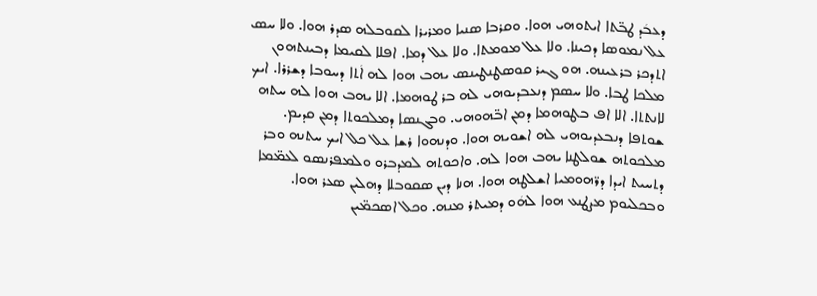ܕܥܒܿܕ ܛܒ̈ܬܐ ܐܝܬܘܗܝ ܗܘܐ. ܘܩܪܒܐ ܣܢܝܐ ܘܡܪܝܪܐ ܠܩܘܒܠܗ ܣܕܪ ܗܘܐ. ܘܠܐ ܚܣ ܥܠ ܢܡܘܣܐ ܕܟܝܢܐ. ܘܠܐ ܥܠ ܡܘܡܬܐ. ܘܠܐ ܥܠ ܕܡܐ. ܐܦܠܐ ܠܩܝܡܐ ܕܒܝܢܬܗܘܢ ܐܬܕܟܪ ܒܪܥܝܢܗ. ܗܘ ܓܝܪ ܩܘܣܛܢܛܝܢܣ ܝܗܒ ܗܘܐ ܠܗ ܐܿܬܐ ܕܚܘܒܐ ܕܫܪܪܐ. ܐܝܟ ܡܠܟܐ ܛܒܐ. ܘܠܐ ܚܣܡ ܕܢܥܒܕܝܘܗܝ ܠܗ ܒܪ ܛܘܗܡܐ. ܐܠܐ ܝܗܒ ܗܘܐ ܠܗ ܚܬܗ ܠܐܢܬܬܐ. ܐܠܐ ܐܦ ܒܛܘܗܡܐ ܕܡܢ ܐܒ̈ܗܘܗܝ. ܘܒܓܢܣܐ ܕܡܠܟܘܬܐ ܕܡܢ ܩܕܝܡ. ܫܘܬܦܐ ܕܢܒܥܕܝܘܗܝ ܠܗ ܐܫܘܝܗ ܗܘܐ. ܘܕܢܗܘܐ ܪܫܐ ܥܠ ܟܠ ܐܝܟ ܚܬܢܗ ܘܒܪ ܡܠܟܘܬܗ ܫܘܠܛܢܐ ܝܗܒ ܗܘܐ ܠܗ. ܘܐܟܘܬܗ ܠܡܕܒܪܘ ܘܠܡܦܪܢܣܘ ܠܥܡ̈ܡܐ ܕܬܚܝܬ ܐܝܕܐ ܕܪ̈ܗܘܡܝܐ ܐܫܠܛܗ ܗܘܐ. ܗܢܐ ܕܝܢ ܣܩܘܒܠܐ ܕܗܠܝܢ ܣܥܪ ܗܘܐ. ܘܒܟܠܝܘܡ ܡܨܛܢܥ ܗܘܐ ܠܗܿܘ ܕܡܝܬܪ ܡܢܗ. ܘܟܠ ܐܣܟܡ̈ܝܢ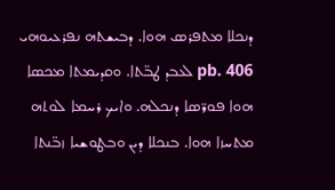ܕܢܟܠܐ ܡܬܦܪܣ ܗܘܐ. ܕܒܝܫܬܗ ܢܦܪܥܝܘܗܝ pb. 406 ܠܥܒܕ ܛܒ̈ܬܐ. ܘܩܕܝܡܬܐ ܡܟܣܐ ܗܘܐ ܦܘܪ̈ܣܐ ܕܢܟܠܗ. ܘܐܝܟ ܪܚܡܐ ܠܘܬܗ ܡܬܚܙܐ ܗܘܐ. ܒܢܟܠܐ ܕܝܢ ܘܒܛܘܫܝܐ ܙܒ̈ܢܬܐ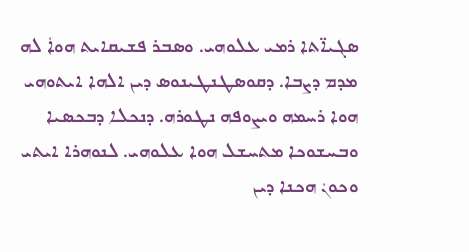ܣܓܝܐ̈ܬܐ ܪܡܝ ܥܠܘܗܝ. ܘܣܒܪ ܦܫܝܩܐܝܬ ܗܘܐܿ ܠܗ ܡܕܡ ܕܨܒܐ. ܕܩܘܣܛܢܛܝܢܘܣ ܕܝܢ ܐܠܗܐ ܐܝܬܘܗܝ ܗܘܐ ܪܚܡܗ ܘܝܨܘܦܗ ܢܛܘܪܗ. ܕܢܟܠܐ ܕܒܟܣܝܐ ܘܒܚܫܘܟܐ ܡܬܚܫܠ ܗܘܐ ܥܠܘܗܝ. ܠܢܘܗܪܐ ܐܝܬܝ ܘܟܘܢܿ ܗܟܢܐ ܕܝܢ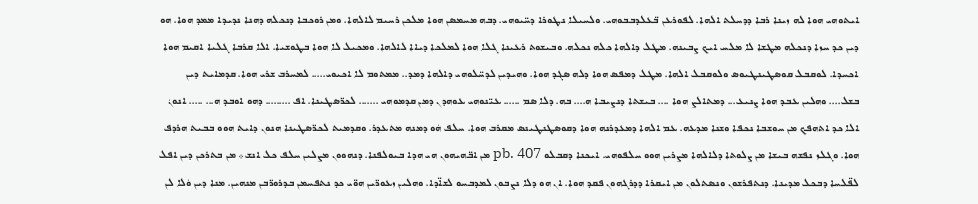ܐܝܬܘܗܝ ܗܘܐ ܠܗ ܙܝܢܐ ܪܒܐ ܕܕܚܠܬ ܐܠܗܐ. ܠܦܘܪܥܢ ܒ̈ܥܠܕܒܒܘܗܝ. ܘܠܚܝܠܐ ܢܛܘܪܐ ܕܚ̈ܝܘܗܝ. ܕܒܗ ܡܚܡܣܢ ܗܘܐ ܡܠܟܢ ܪܚܝܡ ܠܐܠܗܐ. ܘܡܢ ܪܘܟܒܐ ܕܢܟܠܗ ܕܗܢܐ ܢܕܝܕܐ ܡܡܕ ܗܘܐ. ܗܘ ܕܝܢ ܟܕ ܚܙܐ ܕܢܟܠܗ ܡܛܫܐ ܠܐ ܡܠܚ ܐܝܟ ܨܒܝܢܗ. ܡܛܠ ܕܐܠܗܐ ܟܠܗ ܢܟܠܗ. ܘܒܝܫܘܬ ܪܥܝܢܐ ܓܠܐ ܗܘܐ ܠܡܠܟܐ ܕܝܐܐ ܠܐܠܗܐ. ܘܡܟܝܠ ܠܐ ܗܘܐ ܒܛܘܫܝܐ. ܐܠܐ ܩܪܒܐ ܓܠܝܐ ܐܩܝܡ ܗܘܐ ܐܟܚܕܐ. ܠܘܩܒܠ ܩܘܣܛܝܢܛܝܘܣ ܘܠܘܩܒܠ ܐܠܗܐ. ܡܛܠ ܕܡܦܣ ܗܘܐ ܕܠܗ ܣܓܕ ܗܘܐ. ܘܗܝܕܝܢ ܠܕܚ̈ܠܘܗܝ ܕܐܠܗܐ ܕܡܕ.. ܡܡܬܘܡ ܠܐ ܐܟܝܘܝ..... ܠܡܚܪܒ ܫܪܝ ܗܘܐ. ܩܕܡܐܝܬ ܕܝܢ ܒܫܠ.... ܘܗܠܝܢ ܥܒܕ ܗܘܐ ܨܢܝܥ... ܕܡܬܐܠܨ ܗܘܐ .... ܒܝܫܬܐ ܕܢܨܝܒܐ ܗ.... ܒܗ. ܕܠܐ ܣܡ ...... ܥܝ̈ܢܘܗܝ ܥܘܗܕܢ ܕܡܢ ܩܕܡܘܗܝ ....... ܠܟܪ̈ܣܛܝܢܐ. ܐܦ ......... ܕܗܘ ܐܘܒܕ ܗ... ..... ܐܢܘܢܿ ܐܠܐ ܟܕ ܐܬܗܦܟ ܡܢ ܚܘܫܒܐ ܢܟܦܐ ܘܫܢܐ ܡܕܥܗ. ܥܡ ܐܠܗܐ ܕܡܥܕܪܢܗ ܗܘܐ ܕܩܘܣܛܢܛܝܢܣ ܡܩܪܒ ܗܘܐ. ܚܠܦ ܗܿܘ ܕܡܢܗ ܡܬܥܕܪ. ܘܩܕܡܝܬ ܠܟܪ̈ܣܛܝܢܐ ܗܢܘܢ ܕܐܝܬ ܗܘܘ ܒܒܝܬ ܗܪܕܦ ܗܘܐ. ܘܓܠܙ ܢܦܫܗ ܒܝܫܐ ܡܢ ܨܠܘܬܐ ܕܠܐܠܗܐ ܡܨܪܝܢ ܗܘܘ ܚܠܦܘܗܝ. ܐܝܟܢܐ ܕܩܒܠܘ pb. 407 ܡܢ ܐܒ̈ܗܝܗܘܢ ܗܝ ܗܕܐ ܒܝܘܠܦܢܐ. ܕܢܗܘܘܢ ܡܨܠܝܢ ܚܠܦ ܟܠ ܐܢܫ܀ ܡܢ ܒܬܪܟܢ ܕܝܢ ܐܦܠ ܠܦ̈ܠܚܐ ܕܒܟܠ ܡܕܝܢܐ. ܕܢܬܦܪܫܘܢ ܘܢܣܬܠܘܢ ܡܢ ܐܝܩܪܐ ܕܕܪܓܗܘܢ ܦܩܕ ܗܘܐ. ܐܢ ܗܘ ܕܠܐ ܢܨܒܘܢ ܠܡܕܒܚܘ ܠܫܐ̈ܕܐ. ܘܗܠܝܢ ܙܥܘܪ̈ܝܢ ܗܘ̈ܝ ܟܕ ܢܬܦܚܡܢ ܒܕܪܘܪ̈ܒܢ ܡܢܗܝܢ. ܡܢܐ ܕܝܢ ܘܿܠܐ ܠܢ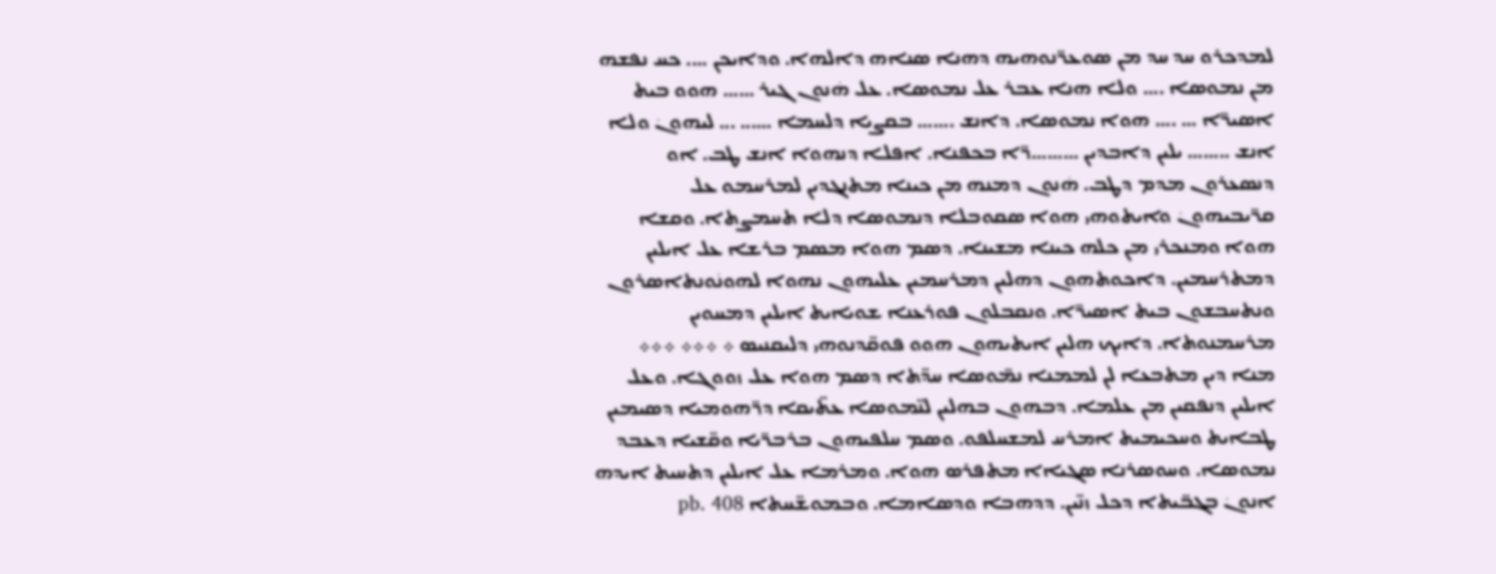ܠܡܕܟܪܘ ܚܕ ܚܕ ܡܢ ܣܘܥܪ̈ܢܘܗܝܗ ܕܗܢܐ ܣܢܐܗ ܕܐܠܗܐ. ܘܕܐܝܟܢ .... ܟܚ ܢܦܫܗ ܡܢ ܢܡܘܣܐ .... ܘܠܐ ܗܢܐ ܥܒܪ ܥܠ ܢܡܘܣܐ. ܥܠ ܗܿܢܘܢ ܓܝܪ ...... ܗܘܘ ܒܝܬ ܐܣܝܪ̈ܐ ... .... ܗܘܐ ܢܡܘܣܐ. ܕܐܢܫ ....... ܒܩܨܝܐ ܕܠܚܡܐ ...... ... ܠܝܗܘܢܿ ܘܠܐ ܐܢܫ ........ ܝܠܝܢ ܕܐܒܕܝܢ .........ܪ̈ܐ ܒܟܦܢܐ. ܐܦܠܐ ܕܢܗܘܐ ܐܢܫ ܛܒ. ܐܘ ܕܢܣܥܪܘܢ ܡܕܡ ܕܛܒ. ܗܿܢܘܢ ܕܡܢܗ ܡܢ ܟܝܢܐ ܡܬܢܓܕܝܢ ܠܡܪܚܡܘ ܥܠ ܩܪ̈ܝܒܝܗܘܢܿ ܘܐܝܬܘܗܝ ܗܘܐ ܣܩܘܒܠܐ ܕܢܡܘܣܐ ܕܠܐ ܬܚܡܨܬܐ. ܘܩܫܐ ܗܘܐ ܘܡܢܟܪܝ ܡܢ ܟܠܗ ܟܝܢܐ ܡܫܝܢܐ. ܕܣܡ ܗܘܐ ܡܣܡ ܒܪܫܐ ܥܠ ܐܝܠܝܢ ܕܡܬܪܚܡܝܢ. ܕܐܟܘܬܗܘܢ ܕܗܠܝܢ ܕܡܪܚܡܝܢ ܥܠܝܗܘܢ ܢܗܘܐ ܠܗܘܢܿܘܢܬܐܣܪܘܢ ܘܢܬܚܒܫܘܢ ܒܝܬ ܐܣܝܪ̈ܐ. ܘܢܩܒܠܘܢ ܦܘܪܥܢܐ ܫܘܝܐܝܬ ܐܝܠܝܢ ܕܡܚܘܝܢ ܡܪܚܡܢܘܬܐ. ܕܐܝܟ ܗܠܝܢ ܐܝܬܝܗܘܢ ܗܘܘ ܦܘܩ̈ܕܢܘܗܝ ܕܠܝܩܢܝܣ ܀ ܀܀܀ ܀܀܀ ܡܢܐ ܕܝܢ ܡܬܒܥܐ ܠܢ ܠܡܡܢܐ ܢܡ̈ܘܣܐ ܚܕ̈ܬܐ ܕܣܡ ܗܘܐ ܥܠ ܙܘܘܓܐ. ܘܥܠ ܐܝܠܝܢ ܕܢܦܩܝܢ ܡܢ ܥܠܡܐ. ܕܒܗܘܢ ܒܗܠܝܢ ܠܢ̈ܡܘܣܐ ܥܬ̈ܝܩܐ ܕܪ̈ܗܘܡܝܐ ܕܣܝܡܝܢ ܛܒܐܝܬ ܘܚܟܝܡܝܬ ܐܡܪܚ ܠܡܫܚܠܦܘ. ܘܣܡ ܚܠܦܝܗܘܢ ܒܪܒܪ̈ܝܐ ܘܩ̈ܫܝܐ ܕܥܒܕ ܢܡܘܣܐ. ܘܚܘܣܪܢܐ ܣܓܝܐܐ ܡܬܦܪܣ ܗܘܐ. ܘܡܪܡܐ ܥܠ ܐܝܠܝܢ ܕܬܚܝܬ ܐܝܕܗ ܐܢܘܢܿ ܒܓܒ̈ܝܬܐ ܕܟܠ ܙܢ̈ܝܢ. ܕܕܗܒܐ ܘܕܣܐܡܐ. ܘܒܡܘܫ̈ܚܬܐ pb. 408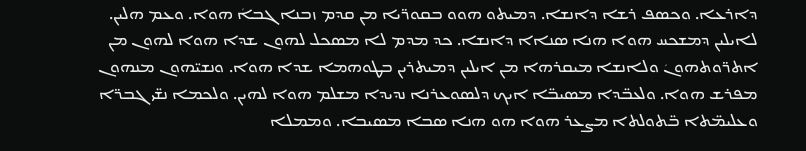ܕܐܪܥܐ. ܘܟܣܦ ܪܫܐ ܕܐܢܫܐ. ܕܡܝܬܘ ܗܘܘ ܒܩܘܪ̈ܝܐ ܡܢ ܩܕܡ ܙܒܢܐ ܓܒܐܿ ܗܘܐ. ܘܥܡ ܗܠܝܢ. ܠܐܝܠܝܢ ܕܡܫܟܚ ܗܘܐ ܗܢܐ ܣܢܐܐ ܕܐܢܫܐ. ܟܕ ܡܕܡ ܠܐ ܡܣܟܠ ܠܗܘܢ ܫܕܐ ܗܘܐ ܠܗܘܢ ܡܢ ܐܬܪ̈ܘܬܗܘܢܿ ܘܠܐܢܫܐ ܡܝܩܪܗܐ ܡܢ ܐܝܠܝܢ ܕܡܝܬܪܝܢ ܒܛܘܗܡܐ ܫܕܐ ܗܘܐ. ܘܢܫܝ̈ܗܘܢ ܡܢܗܘܢ ܡܦܪܫ ܗܘܐ. ܘܠܥܒ̈ܕܐ ܡܣܝܒ̈ܐ ܐܝܟ ܕܠܣܘܥܪܢܐ ܢܕܝܕܐ ܡܫܠܡ ܗܘܐ ܠܗܝܢ. ܘܠܟܡܐ ܢܫ̈ܝ ܓܒܪ̈ܐ ܘܥܠܝܡ̈ܬܐ ܒ̈ܬܘܠܬܐ ܡܨܥܪ ܗܘܐ ܗܘ ܗܢܐ ܣܒܐ ܡܣܝܒܐ. ܘܡܡܠܐ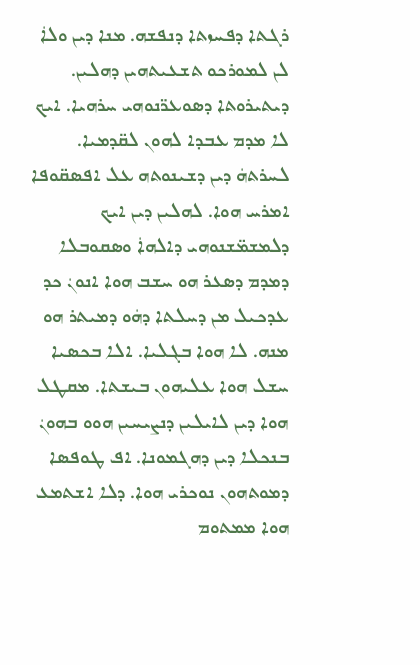ܪܓܬܐ ܕܦܚܙܬܐ ܕܢܦܫܗ. ܡܢܐ ܕܝܢ ܘܠܐܿ ܠܢ ܠܡܘܪܟܘ ܬܫܥܝܬܗܝܢ ܕܗܠܝܢ. ܕܝܬܝܪܘܬܐ ܕܣܘܥܪ̈ܢܘܗܝ ܚܪܗܝܐ. ܐܝܟ ܠܐ ܡܕܡ ܥܒܕܐ ܠܗܘܢ ܠܩ̈ܕܡܝܐ. ܠܚܪܬܗܿ ܕܝܢ ܕܫܝܢܘܬܗ ܥܠ ܐܦܣܩ̈ܘܦܐ ܐܡܪܚ ܗܘܐ. ܠܗܠܝܢ ܕܝܢ ܐܝܟ ܕܠܡܫܡ̈ܫܢܘܗܝ ܕܐܠܗܐܿ ܘܣܩܘܒܠܐ ܕܡܕܡ ܕܣܥܪ ܗܘ ܚܫܒ ܗܘܐ ܐܢܘܢܿ ܟܕ ܥܕܟܝܠ ܡܢ ܕܚܠܬܐ ܕܗܿܘ ܕܡܝܬܪ ܗܘ ܡܢܗ. ܠܐ ܗܘܐ ܒܓܠܝܐ. ܐܠܐ ܒܟܣܝܐ ܚܫܠ ܗܘܐ ܥܠܝܗܘܢ ܒܝܫܬܐ. ܡܩܛܠ ܗܘܐ ܕܝܢ ܠܐܝܠܝܢ ܕܢܨܝܚܝܢ ܗܘܘ ܒܗܘܢܿ ܒܢܟܠܐ ܕܝܢ ܕܗܓܡܘܢܐ. ܐܦ ܛܘܦܣܐ ܕܡܘܬܗܘܢ ܢܘܟܪܝ ܗܘܐ. ܕܠܐ ܐܫܬܡܥ ܗܘܐ ܡܡܬܘܡ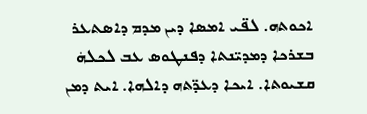ܐܟܘܬܗ. ܠܦ̈ܝ ܐܡܣܐ ܕܝܢ ܡܕܡ ܕܐܣܬܥܪ ܒܫܪܟܐ ܕܡܕܝ̈ܢܬܐ ܕܦܢܛܘܣ ܥܒ ܠܟܠܗܿ ܩܫܝܘܬܐ. ܐܝܟܐ ܕܥܕ̈ܬܗ ܕܐܠܗܐ. ܐܝܬ ܕܡܢ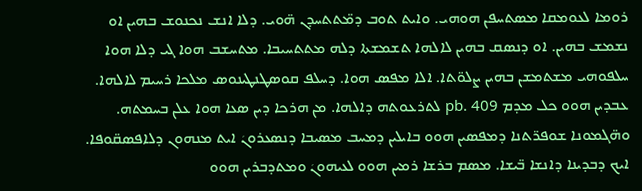ܪܘܡܐ ܠܥܘܡܩܐ ܡܣܬܚܦܢ ܗܘܗܝ. ܘܐܝܬ ܬܘܒ ܕܡ̈ܬܬܚܕܢ ܗ̈ܘܝ. ܕܠܐ ܐܢܫ ܢܟܢܘܫ ܒܗܝܢ ܐܘ ܢܫܡܫ ܒܗܝܢ. ܐܘ ܕܢܣܩ ܒܗܝܢ ܠܐܠܗܐ ܬܫܡܫܬܐ ܕܠܗ ܡܬܬܚܝܒܐ. ܡܬܚܫܒ ܗܘܐ ܓܝ ܕܠܐ ܗܘܐ ܚܠܦܘܗܝ ܡܫܬܡܫܢ ܒܗܝܢ ܨܠܘ̈ܬܐ. ܐܠܐ ܡܦܣ ܗܘܐ. ܕܚܠܦ ܩܘܣܛܢܛܝܢܘܣ ܡܠܟܐ ܪܚܝܡ ܠܐܠܗܐ. ܥܒܕܝܢ ܗܘܘ ܟܠ ܡܕܡ pb. 409 ܠܬܪܥܘܬܗ ܕܐܠܗܐ. ܡܢ ܗܪܟܐ ܕܝܢ ܣܥܐ ܗܘܐ ܥܠܢ ܒܚܡܬܗ. ܘܗ̈ܓܡܘܢܐ ܫܘܦܪ̈ܬܢܐ ܕܡܦܣܝܢ ܗܘܘ ܒܐܝܠܝܢ ܕܡܚܒ ܡܣܝܒܐ ܕܢܣܥܪܘܢܿ ܐܝܬ ܡܢܗܘܢ ܕܠܐܦܣܩ̈ܘܦܐ. ܐܝܟ ܕܒܕܝܢܐ ܕܐܢܫܐ ܒ̈ܝܫܐ. ܡܣܡ ܒܪܫܐ ܪܡܝܢ ܗܘܘ ܠܥܝܗܘܢܿ ܘܡܬܕܒܪܝܢ ܗܘܘ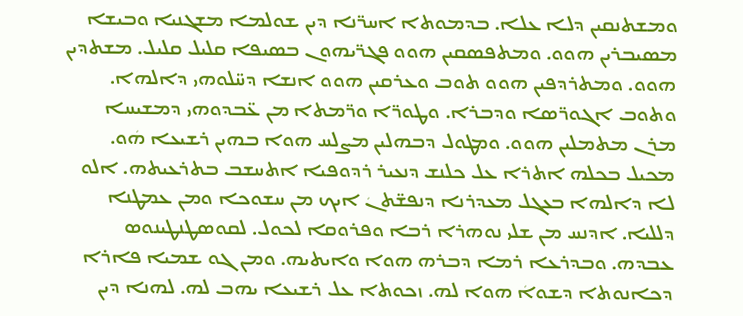ܘܡܫܬܢܩܝܢ ܕܠܐ ܥܠܐ. ܒܕܡܘܬܐ ܐܚܪ̈ܢܐ ܕܝܢ ܫܘܠܡܐ ܡܫܓܢܝܐ ܘܒܝܫܐ ܡܣܝܒܪܝܢ ܗܘܘ. ܘܡܬܦܣܩܝܢ ܗܘܘ ܦܓܪ̈ܝܗܘܢ ܒܣܝܦܐ ܩܠܝܠ ܩܠܝܠ. ܡܫܬܕܝܢ ܗܘܘ. ܘܡܬܪܕܦܝܢ ܗܘܘ ܬܘܒ ܘܥܪܩܝܢ ܗܘܘ ܐܢܫܐ ܕܚ̈ܠܘܗܝ ܕܐܠܗܐ. ܘܬܘܒ ܐܓܘܪ̈ܣܐ ܘܕܒܪܐ. ܘܛܘܪ̈ܐ ܘܪ̈ܡܬܐ ܡܢ ܥ̈ܒܕܘܗܝ ܕܡܫܝܚܐ ܡܪܢ ܡܬܡܠܝܢ ܗܘܘ. ܘܡܛܘܠ ܕܒܗܠܝܢ ܡܨܠܚ ܗܘܐ ܒܗܝܢ ܪܫܝܥܐ ܗܿܘ. ܡܟܝܠ ܒܟܠܗ ܐܬܪܐ ܥܠ ܟܠܢܫ ܕܢܥܝܪ ܪܕܘܦܝܐ ܐܬܚܫܒ ܒܬܪܥܝܬܗ. ܐܠܘ ܠܐ ܕܐܠܗܐ ܒܥܓܠ ܡܥܕܪܢܐ ܕܢܦܫ̈ܬܢܿ ܐܝܟ ܡܢ ܚܫܘܟܐ ܘܡܢ ܥܡܛܢܐ ܕܠܠܝܐ. ܐܕܢܚ ܡܢ ܫܠܝ ܢܘܗܪܐ ܪܒܐ ܘܦܪܘܩܐ ܠܟܘܠ. ܠܩܘܣܛܢܛܝܢܘܣ ܥܒܕܗ. ܘܒܕܪܥܐ ܪܡܐ ܕܒܪܗ ܗܘܐ ܘܐܝܬܝܗ. ܘܡܢ ܓܘ ܫܡܝܐ ܦܐܪܐ ܕܟܐܢܘܬܐ ܕܫܘܐܿ ܗܘܐ ܠܗ. ܙܟܘܬܐ ܥܠ ܪܫܝܥܐ ܝܗܒ ܠܗ. ܠܗܢܐ ܕܝܢ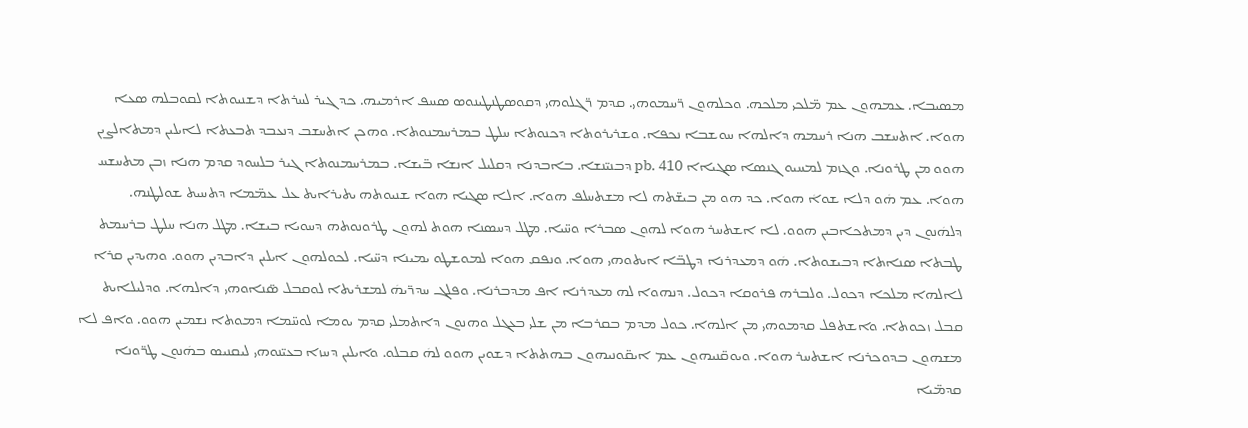ܡܣܝܒܐ. ܥܡܗܘܢ ܥܡ ܡ̈ܠܟܝ ܡܠܟܗ. ܘܟܠܗܘܢ ܪ̈ܚܡܘܗܝ. ܩܕܡ ܪ̈ܓܠܘܗܝ ܕܩܘܣܛܢܛܝܢܘܣ ܣܚܦ ܐܪܡܝܗ. ܟܕ ܓܝܪ ܠܚܪܬܐ ܕܫܢܝܘܬܐ ܠܩܘܒܠܗ ܣܥܐ ܗܘܐ. ܐܬܚܫܒ ܗܢܐ ܪܚܡܗ ܕܐܠܗܐ ܚܘܫܒܐ ܢܟܦܐ. ܘܫܪܝܪܘܬܐ ܕܟܢܘܬܐ ܚܠܛ ܒܡܪܚܡܢܘܬܐ. ܘܗܟܢ ܐܬܚܫܒ ܕܢܥܒܕ ܬܒܥܬܐ ܠܐܝܠܝܢ ܕܡܬܐܠܨܝܢ ܗܘܘ ܡܢ ܛܪܘܢܐ. ܘܓܙܡ ܠܡܚܝܘ ܓܢܣܐ ܣܓܝܐܐ pb. 410 ܕܒܢܝ̈ܢܫܐ. ܒܐܒܕܢܐ ܕܩܠܝܠ ܐܢܫܐ ܒ̈ܝܫܐ. ܒܡܪܚܡܢܘܬܐ ܓܝܪ ܒܠܚܘܕ ܩܕܡ ܗܢܐ ܙܒܢ ܡܬܚܫܚ ܗܘܐ. ܥܡ ܗܿܘ ܕܠܐ ܫܘܐܿ ܗܘܐ. ܟܕ ܗܘ ܡܢ ܒܝܫ̈ܬܗ ܠܐ ܡܫܬܚܠܦ ܗܘܐ. ܐܠܐ ܣܓܝܐ ܗܘܐ ܫܢܝܘܬܗ ܝܬܝܪܐܝܬ ܥܠ ܥܡ̈ܡܐ ܕܬܚܝܬ ܫܘܠܛܢܗ. ܕܠܗܿܢܘܢ ܕܝܢ ܕܡܬܟܐܒܝܢ ܗܘܘ. ܠܐ ܐܫܬܚܪ ܗܘܐ ܠܗܘܢ ܣܒܪܐ ܘܚ̈ܝܐ. ܡܛܠ ܕܚܣܢܐ ܗܘܬ ܠܗܘܢ ܛܪܘܢܘܬܗ ܕܚܘܝܐ ܒܝܫܐ. ܡܛܠ ܗܢܐ ܚܠܛ ܒܪܚܡܬ ܛܒܬܐ ܣܢܐܬܐ ܕܒܝܫܘܬܐ. ܗܿܘ ܕܡܥܕܪܢܐ ܕܛܒ̈ܐ ܐܝܬܘܗܝ ܗܘܐ. ܘܢܦܩ ܗܘܐ ܠܡܘܫܛܘ ܝܡܝܢܐ ܕܚ̈ܝܐ. ܠܟܘܠܗܘܢ ܐܝܠܝܢ ܕܐܒܕܝܢ ܗܘܘ. ܘܗܝܕܝܢ ܩܪܐ ܠܐܠܗܐ ܡܠܟܐ ܕܟܘܠ. ܘܠܒܪܗ ܦܪܘܩܐ ܕܟܘܠ. ܕܢܗܘܐ ܠܗ ܡܥܕܪܢܐ ܐܦ ܡܕܒܪܢܐ. ܘܦܠܓ ܚܕܪ̈ܝܗܿ ܠܡܫܪܝܬܐ ܠܘܩܒܠ ܣ̈ܢܐܘܗܝ ܕܐܠܗܐ. ܘܕܠܝܠܐܝܬ ܩܒܠ ܙܟܘܬܐ. ܘܐܫܬܦܠ ܩܕܡܘܗܝ ܡܢ ܐܠܗܐ. ܟܘܠ ܡܕܡ ܒܩܪܒܐ ܡܢ ܫܠܝ ܒܥܓܠ ܘܗܢܘܢ ܕܐܬܡܠܝ ܩܕܡ ܝܘܡܐ ܠܘܚ̈ܡܐ ܕܡܘܬܐ ܢܫܡܝܢ ܗܘܘ. ܘܐܦ ܠܐ ܡܫܗܘܢ ܒܕܘܟܪܢܐ ܐܫܬܚܪ ܗܘܐ. ܘܝܘܩ̈ܢܝܗܘܢ ܥܡ ܐܝܩ̈ܘܢܝܗܘܢ ܒܗܬܬܐ ܕܫܘܝܢ ܗܘܘ ܠܗܿ ܩܒܠܘ. ܘܐܝܠܝܢ ܕܚܙܐ ܒܥܝ̈ܢܘܗܝ ܠܝܩܢܝܣ ܒܗܿܢܘܢ ܛܪ̈ܘܢܐ ܩܕܡ̈ܝܐ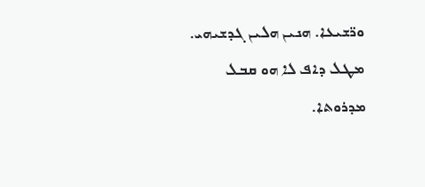ܘܪ̈ܫܝܥܐ. ܗܢܝܢ ܗܠܝܢ ܓܕܫܝܗܝ. ܡܛܠ ܕܐܦ ܠܐ ܗܘ ܩܒܠ ܡܕܪܘܬܐ.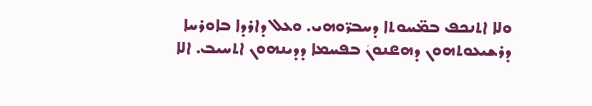ܘܠܐ ܐܬܢܟܦ ܒܡ̈ܚܘܬܐ ܕܚܒܪ̈ܘܗܝ. ܘܥܠ ܕܐܪܕܐ ܒܐܘܪܚܐ ܕܪܫܝܥܘܬܗܘܢ ܕܗܧܢܘܢܿ ܒܦܚܡܐ ܕܕܝܢܗܘܢ ܐܬܚܝܒ. ܐܠܐ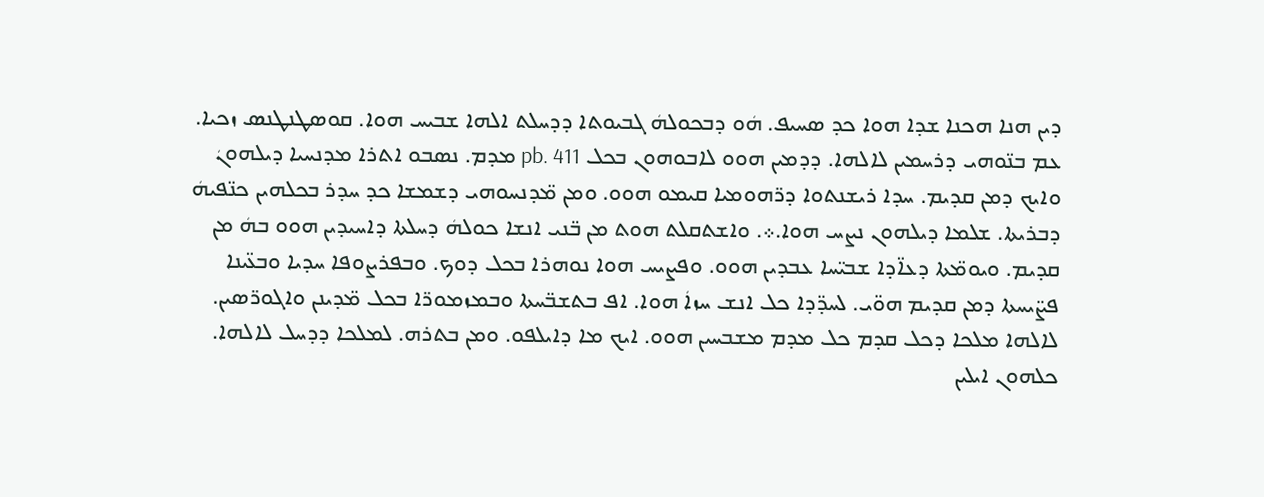ܕܝܢ ܗܢܐ ܗܟܢܐ ܫܕܐ ܗܘܐ ܟܕ ܣܚܝܦ. ܗܿܘ ܕܒܟܘܠܗܿ ܓܒܝܘܬܐ ܕܕܚܠܬ ܐܠܗܐ ܫܒܝܚ ܗܘܐ. ܩܘܣܛܢܛܢܣ ܙܟܝܐ. ܥܡ ܒܢ̈ܘܗܝ ܕܪܚܡܝܢ ܠܐܠܗܐ. ܕܕܡܝܢ ܗܘܘ ܠܐܒܘܗܘܢ ܒܟܠ pb. 411 ܡܕܡ. ܢܣܒܘ ܐܬܪܐ ܡܕܢܚܝܐ ܕܝܠܗܘܢܿ ܘܐܝܟ ܕܡܢ ܩܕܝܡ. ܚܕܐ ܪܝܫܢܬܘܐ ܕܪ̈ܗܘܡܝܐ ܩܝܡܘ ܗܘܘ. ܘܡܢ ܡ̈ܕܢܚܘܗܝ ܕܫܡܫܐ ܟܕ ܚܕܪ ܒܟܠܗܝܢ ܟܢ̈ܦܝܗܿ ܕܒܪܝܬܐ. ܫܠܡܐ ܕܝܠܗܘܢ ܢܨܚ ܗܘܐ.܀. ܘܐܫܬܩܠܬ ܗܘܬ ܡܢ ܒ̈ܢܝ ܐܢܫܐ ܟܘܠܗܿ ܕܚܠܬܐ ܕܐܚܝܕܝܢ ܗܘܘ ܒܗܿ ܡܢ ܩܕܝܡ. ܘܝܘܡ̈ܬܐ ܕܥܐ̈ܕܐ ܫܒܝ̈ܚܐ ܥܒܕܝܢ ܗܘܘ. ܘܦܨܝܚ ܗܘܐ ܢܘܗܪܐ ܒܟܠ ܕܘܟ. ܘܒܦܪܨܘܦܐ ܚܕܝܐ ܘܒܥ̈ܝܢܐ ܦܨ̈ܝܚܬܐ ܕܡܢ ܩܕܝܡ ܗܘ̈ܝ. ܠܚܕ̈ܕܐ ܟܠ ܐܢܫ ܚܙܐܿ ܗܘܐ. ܐܦ ܒܬܫܒ̈ܚܬܐ ܘܒܡܙܡܘܪ̈ܐ ܒܟܠ ܡ̈ܕܝܢܢ ܘܐܓܘܪ̈ܣܝܢ. ܠܐܠܗܐ ܡܠܟܐ ܕܟܠ ܩܕܡ ܟܠ ܡܕܡ ܡܫܒܚܝܢ ܗܘܘ. ܐܝܟ ܡܐ ܕܐܝܠܦܘ. ܘܡܢ ܒܬܪܗ. ܠܡܠܟܐ ܕܕܚܠ ܠܐܠܗܐ. ܟܠܗܘܢ ܐܝܠܝܢ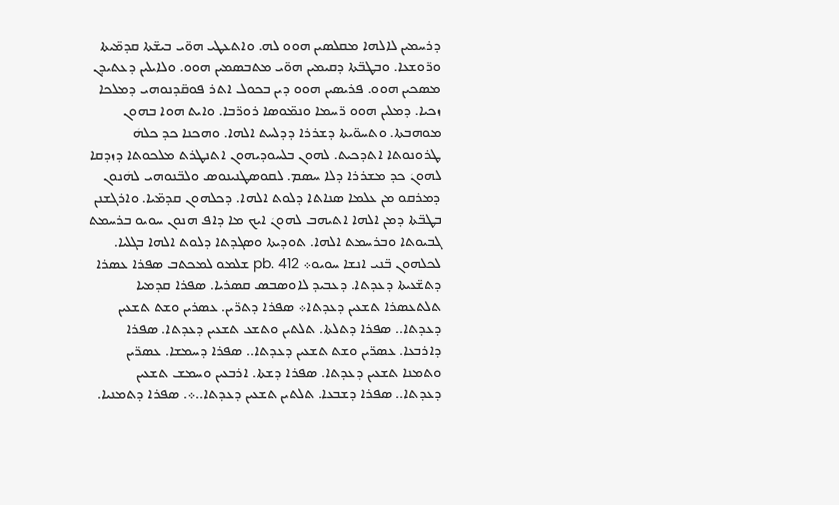ܕܪܚܡܝܢ ܠܐܠܗܐ ܡܩܠܣܝܢ ܗܘܘ ܠܗ. ܘܐܬܥܛܝ ܗܘ̈ܝ ܒܝܫ̈ܬܐ ܩܕܡ̈ܝܬܐ ܘܪ̈ܘܫܥܐ. ܘܒܛܒ̈ܬܐ ܕܩܝܡܝܢ ܗܘ̈ܝ ܡܬܒܣܡܝܢ ܗܘܘ. ܘܠܐܝܠܝܢ ܕܥܬܝܕܢ ܡܣܟܝܢ ܗܘܘ. ܦܪܝܣܝܢ ܗܘܘ ܕܝܢ ܒܟܘܠ ܐܬܪ ܦܘܩ̈ܕܢܘܗܝ ܕܡܠܟܐ ܙܟܝܐ. ܕܡܠܝܢ ܗܘܘ ܪ̈ܚܡܐ ܘܢܡ̈ܘܣܐ ܪܘܪ̈ܒܐ. ܘܐܝܬ ܗܘܐ ܒܗܘܢ ܡܘܗܒܬܐ. ܘܬܚܘ̈ܝܬܐ ܕܫܪܪܐ ܕܕܠܚܬ ܐܠܗܐ. ܘܗܟܢܐ ܟܕ ܟܠܗܿ ܛܪܘܢܘܬܐ ܐܬܕܟܝܬ. ܠܗܘܢ ܒܠܚܘܕܝܗܘܢ ܐܬܢܛܪܬ ܡܠܟܘܬܐ ܕܙܕܩܐ ܠܗܘܢܿ ܟܕ ܡܫܪܪܐ ܕܠܐ ܚܣܡ. ܠܩܘܣܛܢܝܢܘܣ ܘܠܒ̈ܢܘܗܝ ܠܗܿܢܘܢ ܕܡܪܩܘ ܡܢ ܥܠܡܐ ܣܢܐܬܐ ܕܠܘܬ ܐܠܗܐ. ܕܟܠܗܘܢ ܩܕܡ̈ܝܐ. ܘܐܪܓܫܢܢ ܒܛܒ̈ܬܐ ܕܡܢ ܐܠܗܐ ܐܬܝܗܒ ܠܗܘܢܿ ܐܝܟ ܡܐ ܕܐܦ ܗܢܘܢ ܚܘܝܘ ܒܪܚܡܬ ܓܒܝܘܬܐ ܘܒܪܚܡܬ ܐܠܗܐ. ܬܘܕܝܬܐ ܘܣܓܕܬܐ ܕܠܘܬ ܐܠܗܐ ܒܓܠܝܐ. ܠܟܠܗܘܢ ܒ̈ܢܝ ܐܢܫܐ ܚܘܝܘ܀ pb. 412 ܫܠܡܘ ܠܡܟܬܒ ܣܦܪܐ ܥܣܪܐ ܕܬܫ̈ܥܝܬܐ ܕܥܕܬܐ. ܕܥܒܝܕ ܠܐܘܣܒܣ ܩܣܪܝܐ. ܣܦܪܐ ܩܕܡܝܐ ܬܠܬܥܣܪܐ ܬܫܥܝܢ ܕܥܕܬܐ܀ ܣܦܪܐ ܕܬܪ̈ܝܢ. ܥܣܪܝܢ ܘܫܬ ܬܫܥܝܢ ܕܥܕܬܐ.. ܣܦܪܐ ܕܬܠܬܐ. ܬܠܬܝܢ ܘܬܫܥ ܬܫܥܝܢ ܕܥܕܬܐ. ܣܦܪܐ ܕܐܪܒܥܐ. ܥܣܪ̈ܝܢ ܘܫܬ ܬܫܥܝܢ ܕܥܕܬܐ.. ܣܦܪܐ ܕܚܡܫܐ. ܥܣܪ̈ܝܢ ܘܬܡܢܐ ܬܫܥܝܢ ܕܥܕܬܐ. ܣܦܪܐ ܕܫܬܐ. ܐܪܒܥܝܢ ܘܚܡܫ ܬܫܥܝܢ ܕܥܕܬܐ.. ܣܦܪܐ ܕܫܒܥܐ. ܬܠܬܝܢ ܬܫܥܝܢ ܕܥܕܬܐ..܀. ܣܦܪܐ ܕܬܡܢܝܐ.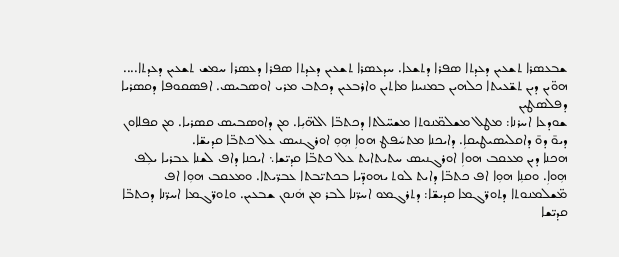ܫܒܥܣܪܐ ܬܫܥܝܢ ܕܥܕܬܐ ܣܦܪܐ ܕܬܫܥܐ. ܚܕܥܣܪܐ ܬܫܥܝܢ ܕܥܕܬܐ ܣܦܪܐ ܕܥܣܪܐ ܚܡܫ ܬܫܥܝܢ ܕܥܕܬܐ.... ܗܘ̈ܝܢ ܕܝܢ ܬܫ̈ܥܝܬܐ ܟܠܗܝܢ ܒܡܢܝܢܐ ܡܐܬܝܢ ܘܐܪܒܥܝܢ ܕܟܬܒ ܡܪܝ ܐܘܣܒܝܣ. ܐܦܣܩܘܦܐ ܕܩܣܪܝܐ ܕܦܠܣܛܝܢ
ܫܘܕܥܐ ܐܚܪܢܐ: ܡܛܠ ܡܫܠܡ̈ܢܘܬܐ ܡܫܚ̈ܠܬܐ ܕܟܬܒ̈ܐ ܐܠܗ̈ܝܼܐ. ܡܢ ܕܐܘܣܒܝܣ ܩܣܪܝܐ. ܡܢ ܩܦܠܐܘܢ ܕܝܘ̄ ܕܘ̄ ܕܐܩܠܝܣܝܛܝܩܐܼ. ܕܐܝܟܢܐ ܡܬܚܿܦܛ ܗܘܐܼ ܗܼܘܼ ܐܘܪܓܢܝܣ ܥܠ ܟܬܒ̈ܐ ܩܕܝܫ̈ܐ.
ܗܟܢܐ ܕܝܢ ܡܥܩܒ ܗܘܐܼ ܐܘܪܓܢܝܣ ܚܬܝܬܐܝܬ ܥܠ ܟܬܒ̈ܐ ܩܕܝ̈ܫܐ܆ ܐܝܟܢܐ ܕܐܦ ܠܫܢܐ ܥܒܪܝܐ ܝܠܼܦ ܗܼܘܐܼ. ܘܩܢܼܐ ܗܘܼܐ ܐܦ ܟܬܒ̈ܐ ܕܐܝܬ ܠܘܬ ܝܗܘܕ̈ܝܐ ܒܟܬܝ̈ܒܬܐ ܥܒܪ̈ܝܬܐ. ܘܡܥܩܒ ܗܘܼܐ ܐܦ ܡ̈ܫܠܡܢܘܬܐ ܕܬܘܪ̈ܓܡܐ ܩܕܝܫ̈ܐ: ܕܬܪܓܡܘ ܐܚܪ̈ܢܐ ܠܒܪ ܡܢ ܗܿܢܘܢ ܫܒܥܝܢ. ܘܬܘܪ̈ܓܡܐ ܐܚܪ̈ܢܐ ܕܟܬܒ̈ܐ ܩܕܝ̈ܫܐ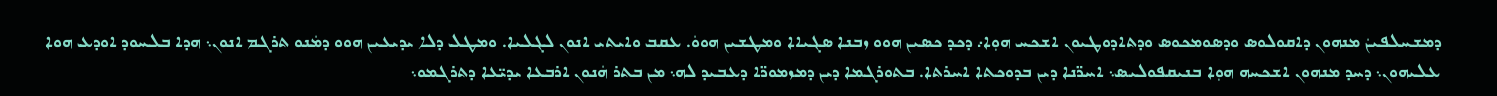ܕܡܫܚܠܦܝܢܿ ܡܢܗܘܢ ܕܐܩܘܠܘܣ ܘܕܣܘܡܟܘܣ ܘܕܬܐܕܘܛܝܘܢ ܐܫܟܚ ܗܘܼܐ܇ ܕܟܕ ܟܣܝܢ ܗܘܘ ܙܒܢܐ ܣܓܝܐܐ ܘܡܛܫܝܢ ܗܘܘܿ. ܥܩܒ ܘܐܝܬܝ ܐܢܘܢ ܠܓܠܝܐ. ܘܡܛܠ ܕܠܐ ܝܕܝܥܝܢ ܗܘܘ ܕܡܿܢܘ ܬܪܓܡ ܐܢܘܢ܆ ܗܕܐ ܒܠܚܘܕ ܐܘܕܥ ܗܘܐ ܥܠܝܗܘܢ܆ ܕܚܕ ܡܢܗܘܢ ܐܫܟܚܗ ܗܘܼܐ ܒܢܝܩܦܘܠܝܣ܆ ܐܚܪ̈ܢܐ ܕܝܢ ܒܕܘܟܬܐ ܐܚܪܬܐ. ܒܬܘܪܓܡܐ ܕܝܢ ܕܡܙܡܘܪ̈ܐ ܕܥܒܝܕ ܠܗ܆ ܡܢ ܒܬܪ ܗܿܢܘܢ ܐܪܒܥܐ ܝܕܝ̈ܥܐ ܕܬܪܓܡܘ܆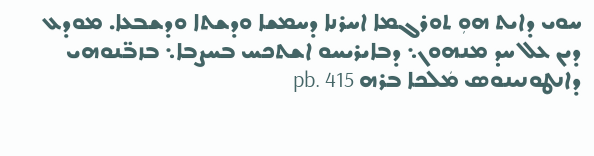ܚܘܝ ܕܐܝܬ ܗܘܼ ܬܘܪܓܡܐ ܐܚܪܢܐ ܕܚܡܫܐ ܘܕܫܬܐ ܘܕܫܒܥܐ. ܡܘܕܥ ܕܝܢ ܥܠ ܚܕ ܡܢܗܘܢ܆ ܕܒܐܝܪܝܚܘ ܐܫܬܟܚ ܒܚܨܒܐ܆ ܒܙܒ̈ܢܘܗܝ ܕܐܢܛܘܢܝܢܘܣ ܡܿܠܟܐ ܒܪܗ pb. 415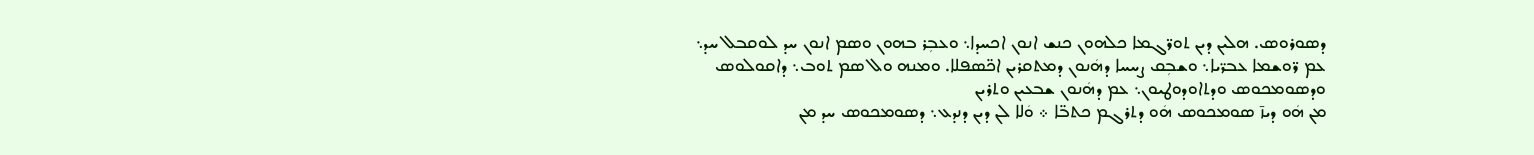ܕܣܘܪܘܣ. ܗܠܝܢ ܕܝܢ ܬܘܪ̈ܓܡܐ ܟܠܗܘܢ ܟܢܫ ܐܢܘܢ ܐܟܚܕܐ܆ ܘܥܒܼܪ ܒܗܘܢ ܘܣܡ ܐܢܘܢ ܚܕ ܠܘܩܒܠ ܚܕ܆ ܥܡ ܪ̈ܘܫܡܐ ܥܒܪ̈ܝܐ܆ ܘܫܒܼܩ ܨܚܚܐ ܕܗܿܢܘܢ ܕܡܬܩܪܝܢ ܐܟ̈ܣܦܠܐ. ܘܡܢܗ ܘܠ ܣܡ ܬܘܒ܆ ܕܐܩܘܠܘܣ ܘܕܣܘܡܟܘܣ ܘܕܬܐܘܕܘܛܝܘܢ܆ ܥܡ ܕܗܿܢܘܢ ܫܒܥܝܢ ܘܬܪܝܢ
ܡܢ ܗܿܘ ܕܝܙ̄ ܣܘܡܟܘܣ ܗܿܘ ܕܬܪܓܡ ܟܬܒ̈ܐ ܀ ܘܿܠܐ ܠܢ ܕܝܢ ܕܢܕܥ܆ ܕܣܘܡܟܘܣ ܚܕ ܡܢ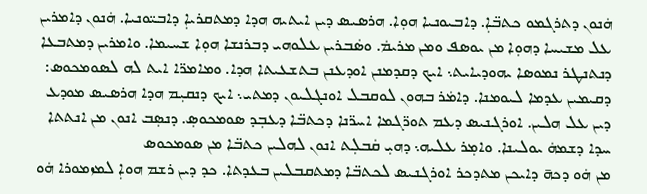ܗܿܢܘܢ ܕܬܪܓܡܘ ܟܬܒ̈ܐܼ. ܕܐܒܝܘܢܝܐ ܗܘܼܐ. ܗܪܣܝܣ ܕܝܢ ܐܝܬܝܗ ܗܕܐ ܕܡܬܩܪܝܐܼ ܕܐܒܝ̈ܘܢܝܐ. ܗܿܢܘܢ ܕܐܡܪܝܢ ܥܠ ܡܫܝܚܐ ܕܗܘܼܐ ܡܢ ܝܘܣܦ ܘܡܢ ܡܪܝܡܿ. ܘܣܿܒܪܝܢ ܥܠܘܗܝ ܕܒܪܢܫܐ ܗܘܼܐ ܫܚܝܡܐ. ܘܐܡܪܝܢ ܕܡܬܒܥܐ ܕܢܬܢܛܪ ܢܡܘܣܐ ܝܗܘܕܝܐܝܬ܆ ܐܝܟ ܕܩܕܡܢܢ ܐܘܕܥܢܢ ܒܬܫܥܝܬܐ ܗܕܐ. ܘܡܐܡܪ̈ܐ ܐܝܬ ܠܗ ܠܣܘܡܟܘܣ: ܕܩܝܡܝܢ ܥܕܡܐ ܠܝܘܡܢܐ. ܕܐܡܿܪ ܒܗܘܢ ܠܘܩܒܠ ܐܘܢܓܠܝܘܢ ܕܡܬܝ܆ ܐܝܟ ܕܢܩܝܼܡ ܗܕܐ ܗܪܣܝܣ ܡܘܕܥ ܕܝܢ ܥܠ ܗܠܝܢ. ܐܘܪܓܢܝܣ ܕܥܡ ܬܘܪ̈ܓܡܐ ܐܚܪ̈ܢܐ ܕܟܬܒ̈ܐ ܕܥܒܼܕ ܣܘܡܟܘܣܼ. ܕܢܣܼܒ ܐܢܘܢ ܡܢ ܐܢܬܬܐ ܚܕܐ ܕܫܡܗܿ ܝܘܠܝܢܐ. ܘܐܡܼܪ ܥܠܝܗ܆ ܕܗܝܼ ܩܿܒܠܼܬ ܐܢܘܢ ܠܗܠܝܢ ܟܬܒ̈ܐ ܡܢ ܣܘܡܟܘܣ
ܡܢ ܗܿܘ ܕܟܗ̄ ܕܐܝܟܢ ܡܬܕܟܪ ܐܘܪܓܢܝܣ ܠܟܬܒ̈ܐ ܕܡܬܩܒܠܝܢ ܒܥܕܬܐ. ܟܕ ܕܝܢ ܪܫܡ ܗܘܐܼ ܠܡܙܡܘܪܐ ܗܿܘ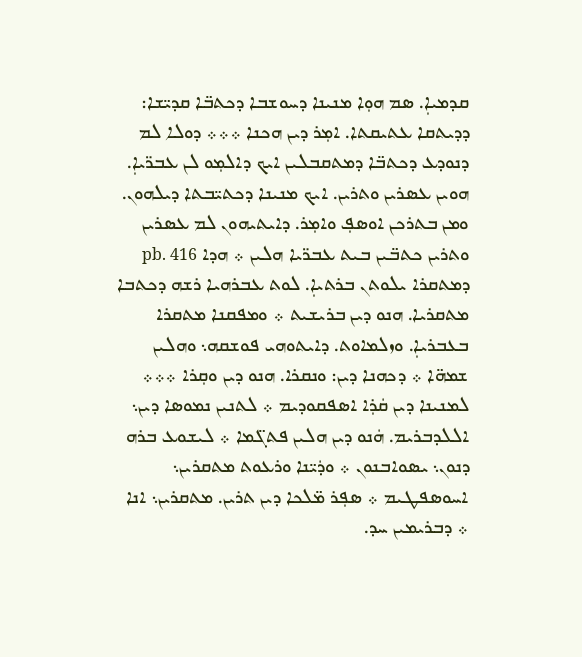ܩܕܡܝܐܼ. ܣܡ ܗܘܼܐ ܡܢܝܢܐ ܕܚܘܫܒܐ ܕܟܬܒ̈ܐ ܩܕܝ̈ܫܐ: ܕܕܝܬܩܐ ܥܬܝܩܬܐ. ܐܡܼܪ ܕܝܢ ܗܟܢܐ ܀܀܀ ܕܘܠܐ ܠܡ ܕܢܘܕܥ ܕܟܬܒ̈ܐ ܕܡܬܩܒܠܝܢ ܐܝܟ ܕܐܠܡܼܘ ܠܢ ܥܒܪ̈ܝܐܼ. ܗܘܝܢ ܥܣܪܝܢ ܘܬܪܝܢ. ܐܝܟ ܡܢܝܢܐ ܕܟܬܝ̈ܒܬܐ ܕܝܠܗܘܢ. ܘܡܢ ܒܬܪܟܢ ܐܘܣܦܼ ܘܐܡܼܪ. ܕܐܝܬܝܗܘܢ ܠܡ ܥܣܪܝܢ ܘܬܪܝܢ ܟܬܒ̈ܝܢ ܒܝܬ ܥܒܪ̈ܝܐ ܗܠܝܢ ܀ ܗܕܐ pb. 416 ܕܡܬܩܪܐ ܝܠܘܬܢ ܒܪܬܝܐܼ. ܠܘܬ ܥܒܪܗܝܐ ܪܫܗ ܕܟܬܒܐ ܡܬܩܪܝܐ. ܗܢܘ ܕܝܢ ܒܪܝܫܝܬ ܀ ܘܡܦܩܢܐ ܡܬܩܪܐ ܒܥܒܪܝܐܼ. ܘܙܠܡܐܘܬ. ܕܐܝܬܘܗܝ ܦܘܫܩܗ܆ ܘܗܠܝܢ ܫܡܗ̈ܐ ܀ ܕܟܗܢܐ ܕܝܢ: ܘܢܩܪܐ. ܗܢܘ ܕܝܢ ܘܩܼܪܐ ܀܀܀ ܠܡܢܝܢܐ ܕܝܢ ܩܿܪܼܐ ܐܣܦܩܘܕܝܡ ܀ ܠܬܢܝܢ ܢܡܘܣܐ ܕܝܢ܆ ܐܠܠܕܒܪܝܡ. ܗܿܢܘ ܕܝܢ ܗܠܝܢ ܦܬܓ̈ܡܐ ܀ ܠܝܫܘܥ ܒܪܗ ܕܢܘܢ܆ ܝܣܘܐܒܢܘܢ ܀ ܘܕܿܝ̈ܢܐ ܘܪܥܘܬ ܡܬܩܪܝܢ܆ ܐܚܘܣܦܛܝܡ ܀ ܣܦܼܪ ܡ̈ܠܟܐ ܕܝܢ ܬܪܝܢ. ܡܬܩܪܝܢ܆ ܐܢܐ ܀ ܕܒܪܝܡܝܢ ܚܕ.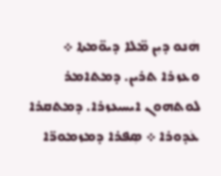ܗܿܢܘ ܕܝܼܢ ܡ̈ܠܐ ܕܝܘ̈ܡܬܐ ܀ ܘܥܙܪܐ ܬܪܝܢ. ܕܡܬܐܡܪ ܠܘܬܗܘܢ ܐܝܚܝܥܙܪܐ. ܕܡܬܩܪܐ ܥܿܕܘܪܐ ܀ ܣܼܦܪܐ ܕܡܙܡܘܪ̈ܐ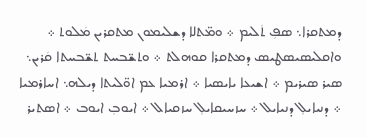ܕܡܬܩܪܐ܆ ܣܦܼ ܬܿܠܝܡ ܀ ܘܡ̈ܬܠܐ ܕܫܠܝܡܘܢ ܡܬܩܪܝܢ ܡܿܠܘܬ ܀ ܘܐܩܠܝܣܝܣܛܝܣ ܕܡܬܩܪܐ ܩܘܗܠܬ ܀ ܘܬܫ̈ܒܚܬ ܬܫ̈ܒܚܬܐ ܩܿܪܝܢ܆ ܣܝܪ ܣܝܪܝܡ ܀ ܐܫܝܥܐ ܝܐܝܣܝܐ ܀ ܐܪܡܝܐ ܥܡ ܐܘ̈ܠܝܬܐ ܕܝܠܗ܆ ܐܚܐܪܡܝܐ ܀ ܕܢܝܐܝܠܼ ܕܢܝܐܝܠ ܀ ܚܙܚܝܩܐܝܠܼ ܚܙܩܝܐܠ ܀ ܐܝܘܒܼ ܐܝܘܒ ܀ ܐܣܬܝܪ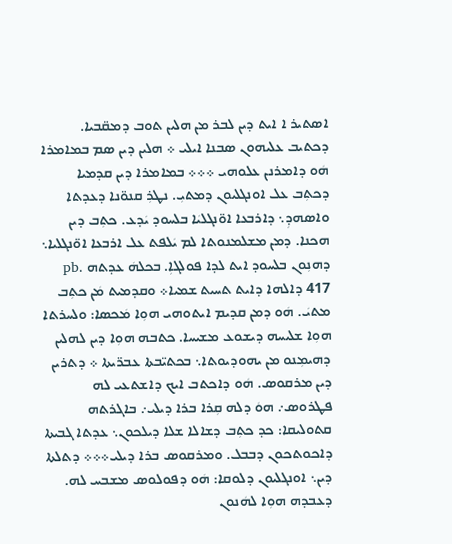ܐܣܬܝܪ ܐ ܐܝܬ ܕܝܢ ܠܒܪ ܡܢ ܗܠܝܢ ܬܘܒ ܕܡܩ̈ܒܝܐ. ܕܟܬܝܒ ܥܠܝܗܘܢ ܣܒܢܐ ܐܝܠܝ ܀ ܗܠܝܢ ܕܝܢ ܣܡ ܒܡܐܡܪܐ ܗܿܘ ܕܐܡܪܢܢ ܥܠܘܗܝ ܀܀܀ ܒܡܐܡܪܐ ܕܝܢ ܩܕܡܝܐ ܕܟܬܼܒ ܥܠ ܐܘܢܓܠܝܘܢ ܕܡܬܝܼ. ܢܛܪܼ ܩܢܘ̈ܢܐ ܕܥܕܬܐ ܘܐܣܗܕܼ܆ ܕܐܪܒܥܐ ܐܘ̈ܢܓܠܝܿܐ ܒܠܚܘܕ ܝܿܕܥ. ܟܬܼܒ ܕܝܢ ܗܟܢܐ. ܕܡܢ ܡܫܠܡܢܘܬܐ ܠܡ ܝܿܠܦܬ ܥܠ ܐܪܒܥܐ ܐܘ̈ܢܓܠܝܐ܆ ܕܗܢܼܘܢ ܒܠܚܘܕ ܐܝܬ ܠܕܐ ܦܘܠܓܐܼ. ܒܟܠܗܿ ܥܕܬܗ pb. 417 ܕܐܠܗܐ ܕܐܝܬ ܬܚܝܬ ܫܡܝܐ܀ ܘܩܕܡܝܬ ܡܿܢ ܟܬܼܒ ܡܬܝܿ. ܗܿܘ ܕܡܢ ܩܕܝܡ ܐܝܬܘܗܝ ܗܘܼܐ ܡܿܟܣܐ: ܘܠܚܪܬܐ ܗܘܼܐ ܫܠܝܚܗ ܕܝܫܘܥ ܡܫܝܚܐ. ܟܬܒܗ ܗܘܼܐ ܕܝܢ ܠܗܠܝܢ ܕܗܝܡܼܢܘ ܡܢ ܝܗܘܕܝܘܬܐ܆ ܒܟܬܝ̈ܒܬܐ ܥܒܪ̈ܝܬܐ ܀ ܕܬܪܝܢ ܕܝܢ ܡܪܩܘܣ. ܗܿܘ ܕܐܟܬܒ ܐܝܟ ܕܐܫܬܥܝ ܠܗ ܦܛܪܘܣ܇ ܗܘܿ ܕܠܗ ܩܼܪܐ ܒܪܐ ܕܝܠܝ܇ ܒܐܓܪܬܗ ܩܬܘܠܝܩܐ: ܟܕ ܟܬܼܒ ܕܫܐܠܐ ܫܠܐ ܕܝܠܟܘܢ܆ ܥܕܬܐ ܓܒܝܬܐ ܕܐܟܘܬܟܘܢ ܕܒܒܠ. ܘܡܪܩܘܣ ܒܪܐ ܕܝܠܝ܀܀܀ ܕܬܠܬܐ ܕܝܢ܆ ܐܘܢܓܠܝܘܢ ܕܠܘܩܐ: ܗܿܘ ܕܦܘܠܘܣ ܡܫܒܚ ܠܗ. ܕܥܒܕܗ ܗܘܼܐ ܠܗܿܢܘܢ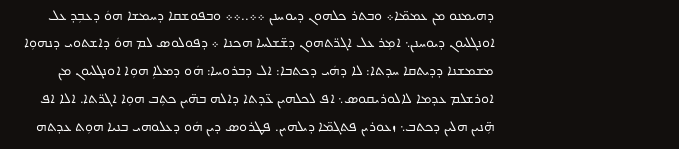ܕܗܝܡܢܘ ܡܢ ܥܡܡ̈ܐ܀ ܘܒܬܪ ܟܠܗܘܢ ܕܝܘܚܢܢ ܀܀..܀܀ ܘܒܦܘܫܩܐ ܕܚܡܫܐ ܗܘܿ ܕܥܒܼܕ ܥܠ ܐܘܢܓܠܝܘܢ ܕܝܘܚܢܢ܆ ܐܡܼܪ ܥܠ ܐܓܪ̈ܬܗܘܢ ܕܫ̈ܫܠܚܐ ܗܟܢܐ ܀ ܕܦܘܠܘܣ ܠܡ ܗܘܿ ܕܐܫܬܘܝ ܕܢܗܘܼܐ ܡܫܡܫܢܐ ܕܕܝܬܩܐ ܚܕܬܐ: ܠܐ ܕܗܿܝ ܕܟܬܒܐ: ܐܠ ܕܒܪܘܚܐ: ܗܿܘ ܕܡܠܐܼ ܗܘܼܐ ܐܘܢܓܠܝܘܢ ܡܢ ܐܘܪܫܠܡ ܥܕܡܐ ܠܐܠܘܪܝܩܘܣ܆ ܐܦ ܠܟܠܗܝܢ ܥ̈ܕܬܐ ܕܐܠܗ ܒܗ̈ܝܢ ܟܬܼܒ ܗܘܼܐ ܐܓܪ̈ܬܐ. ܐܠܐ ܐܦ ܗܼ̈ܢܝܢ ܗܠܝܢ ܕܟܬܒ܆ ܙܥܘܪܝܢ ܦܬܓܡ̈ܐ ܕܝܠܗܝܢ. ܦܛܪܘܣ ܕܝܢ ܗܿܘ ܕܥܠܘܗܝ ܒܢܝܐ ܗܘܼܬ ܥܕܬܗ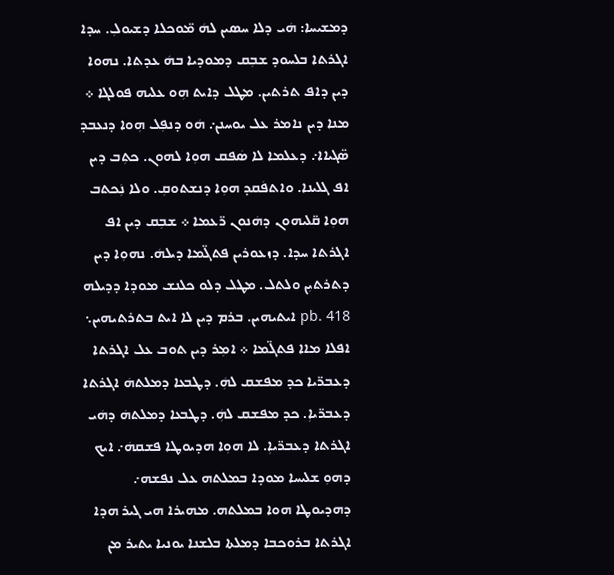ܕܡܫܝܚܐ: ܗܿܝ ܕܠܐ ܚܣܝܢ ܠܗܿ ܡ̈ܘܟܠܐ ܕܫܝܘܠܼ. ܚܕܐ ܐܓܪܬܐ ܒܠܚܘܕ ܫܒܼܩ ܕܡܘܕܝܐ ܒܗܿ ܥܕܬܐ. ܢܗܘܐ ܕܝܢ ܕܐܦ ܬܪܬܝܢ. ܡܛܠ ܕܐܝܬ ܗܼܘ ܥܠܝܗ ܦܘܠܓܐ ܀ ܡܢܐ ܕܝܢ ܢܐܡܪ ܥܠ ܝܘܚܢܢ܇ ܗܿܘ ܕܢܦܼܠ ܗܼܘܐ ܕܢܥܒܕ ܣ̈ܓܝܐܐ܇ ܕܥܠܡܐ ܠܐ ܣܿܦܩ ܗܘܼܐ ܠܗܘܢ. ܟܬܼܒ ܕܝܢ ܐܦ ܓܠܝܢܐ. ܘܐܬܦܿܩܕ ܗܘܼܐ ܕܢܫܬܘܩܼ. ܘܠܐ ܢܼܿܟܬܒ ܗܘܼܐ ܩ̈ܠܝܗܘܢ ܕܗܿܢܘܢ ܪ̈ܥܡܐ ܀ ܫܒܼܩ ܕܝܢ ܐܦ ܐܓܪܬܐ ܚܕܐ. ܕܙܥܘܪܝܢ ܦܬܓ̈ܡܐ ܕܝܠܗܿ. ܢܗܘܼܐ ܕܝܢ ܕܬܪܬܝܼܢ ܘܠܬܠ. ܡܛܠ ܕܠܘ ܟܠܢܫ ܡܘܕܐ ܕܕܝܠܗ pb. 418 ܐܝܬܝܗܝܢ. ܒܪܡ ܕܝܢ ܠܐ ܐܝܬ ܒܬܪܬܝܗܝܢ܆ ܐܦܠܐ ܡܐܐ ܦܬܓ̈ܡܐ ܀ ܐܡܼܪ ܕܝܢ ܬܘܒ ܥܠ ܐܓܪܬܐ ܕܥܒܪ̈ܝܐ ܟܕ ܡܦܫܩ ܠܗܼܿ. ܕܛܒܥܐ ܕܡܠܬܗܿ ܐܓܪܬܐ ܕܥܒܪ̈ܝܐܼ. ܟܕ ܡܦܫܩ ܠܗܼܿ. ܕܛܒܥܐ ܕܡܠܬܗܿ ܕܗܿܝ ܐܓܪܬܐ ܕܥܒܪ̈ܝܐܼ. ܠܐ ܗܘܼܐ ܗܕܝܘܛܐ ܦܫܩܗܿ܇ ܐܝܟ ܕܗܘܼ ܫܠܝܚܐ ܡܘܕܐ ܒܡܠܬܗ ܥܠ ܢܦܫܗ܇ ܕܗܕܝܘܛܐ ܗܘܐ ܒܡܠܬܗ. ܡܗܝܪܐ ܗܝ ܓܝܪ ܗܕܐ ܐܓܪܬܐ ܒܪܘܟܒܐ ܕܡܠܬܐ ܒܠܫܢܐ ܝܘܢܝܐ ܝܬܝܪ ܡܢ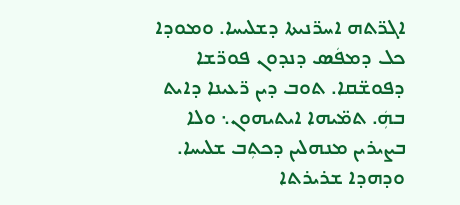ܐܓܪ̈ܬܗ ܐܚܪ̈ܢܝܬܐ ܕܫܠܝܚܐ. ܘܡܘܕܐ ܟܠ ܕܡܦܿܣ ܕܢܕܘܢ ܦܘܪ̈ܫܐ ܕܦܘܫ̈ܩܐ. ܬܘܒ ܕܝܢ ܪ̈ܥܝܢܐ ܕܐܝܬ ܒܗܼܿ. ܬܡ̈ܝܗܐ ܐܝܬܝܗܘܢ܆ ܘܠܐ ܒܨܝܪܝܢ ܡܢܗܠܝܢ ܕܟܬܼܒ ܫܠܝܚܐ. ܘܕܗܕܐ ܫܪܝܪܬܐ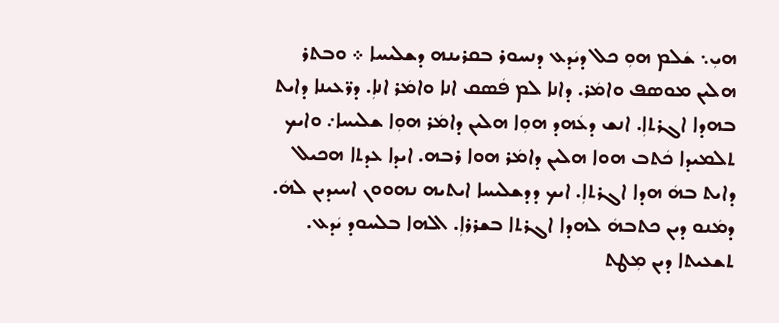ܗܝܼ܆ ܫܿܠܡ ܗܘܼ ܟܠ ܕܝܿܕܥ ܕܢܚܘܪ ܒܩܪܝܢܗ ܕܫܠܝܚܐ ܀ ܘܒܬܪ ܗܠܝܢ ܡܘܣܦ ܘܐܡܿܪ. ܕܐܢܐ ܠܡ ܦܿܣܩ ܐܢܐ ܘܐܡܿܪ ܐܢܐܼ. ܕܪ̈ܥܝܢܐ ܕܐܝܬ ܒܗܕܐ ܐܓܪܬܐܼ. ܐܢܫ ܕܥܿܗܕ ܗܘܼܐ ܗܠܝܢ ܕܐܡܿܪ ܗܘܼܐ ܫܠܝܚܐ܇ ܘܐܝܟ ܬܠܡܝܕܐ ܟܿܬܒ ܗܘܐ ܗܠܝܢ ܕܐܡܿܪ ܗܘܐ ܪܒܗ. ܐܝܕܐ ܥܕܬܐ ܗܟܝܠ ܕܐܝܬ ܒܗܿ ܗܕܐ ܐܓܪܬܐܼ. ܐܝܟ ܕܕܫܠܝܚܐ ܐܝܬܝܗ ܢܗܘܘܢ ܐܚܝܕܝܢ ܠܗܿ. ܕܡܿܢܘ ܕܝܢ ܟܬܒܗܿ ܠܗܕܐ ܐܓܪܬܐ ܒܫܪܪܐܼ. ܐܠܗܐ ܒܠܚܘܕ ܝܿܕܥ. ܬܫܥܝܬܐ ܕܝܢ ܡܼܛܬ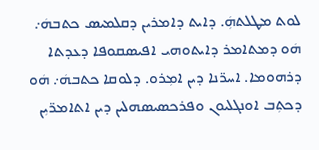ܠܘܬ ܡܛܠܬܗܼܿ. ܕܐܝܬ ܕܐܡܪܝܢ ܕܩܠܡܝܣ ܟܬܒܗܿ܇ ܗܿܘ ܕܡܬܐܡܪ ܕܐܝܬܘܗܝ ܐܦܝܣܩܘܦܐ ܕܥܕܬܐ ܕܪܗܘܡܐ. ܐܚܪ̈ܢܐ ܕܝܢ ܐܡܼܪܘ. ܕܠܘܩܐ ܟܬܒܗܿ܇ ܗܿܘ ܕܟܬܼܒ ܐܘܢܓܠܝܘܢ ܘܦܪܟܣܝܣܗܠܝܢ ܕܝܢ ܐܬܐܡܪ̈ܝܼܢ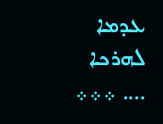ܥܕܡܐ ܠܗܪܟܐ .... ܀܀܀